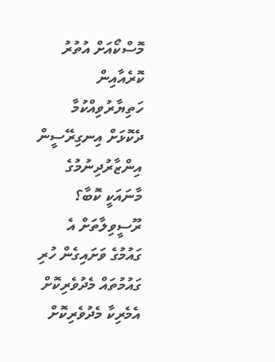މޮސްކޯއަށް އުތުރު ކޮރެއާއިން ހަތިޔާރުވިއްކުމާ ދެކޮޅަށް އިނގިރޭސީން އިންޒާރުދިނުމުގެ މާނައަކީ ކޮބާ؟
ރޫސީވިލާތަށް އެ ގައުމުގެ ވަށައިގެން ހުރި ގައުމުތައް މެދުވެރިކޮށް އެމެރިކާ މެދުވެރިކޮށް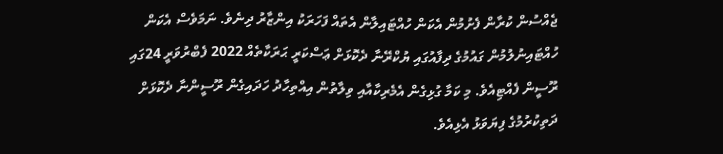ޖެއްސުން ކުރާން ފެށުމުން އެކަން ހުއްޓައިލާން އެތައް ފަހަރަކު އިންޒާރު ދިނެވެ. ނަމަވެސް އެކަން ހުއްޓައިނުލުމުން ގައުމުގެ ދިފާއުގައި ޔުކްރޭނާ ދެކޮޅަށް ޢަސްކަރީ ޙަރަކާތެއް 2022 ފެބްރުވަރީ 24ގައި ރޫސީން ފެއްޓިއެވެ. މި ކަމާ ގުޅިގެން އެމެރިކާއާއި ވިލާތުން އިއްތިހާދު ހަދައިގެން ރޫސީންނާ ދެކޮޅަށް ދަތިކުރުމުގެ ފިޔަވަޅު އެޅިއެވެ.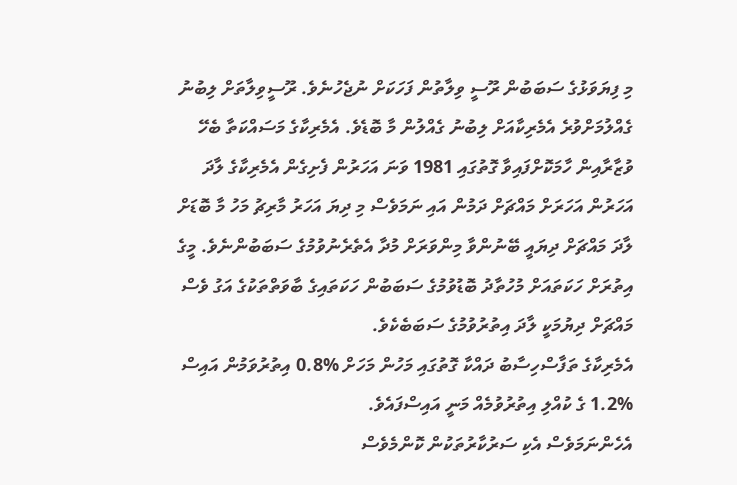މި ފިޔަވަޅުގެ ސަބަބުން ރޫސީ ވިލާތުން ފަހަކަށް ނުޖެހުނެވެ. ރޫސީވިލާތަށް ލިބުނު ގެއްލުމަށްވުރެ އެމެރިކާއަށް ލިބުނު ގެއްލުން މާ ބޮޑެވެ. އެމެރިކާގެ މަސައްކަތާ ބެހޭ ވުޒާރާއިން ހާމަކޮށްފައިވާ ގޮތުގައި 1981 ވަނަ އަހަރުން ފެށިގެން އެމެރިކާގެ ލާދަ އަހަރުން އަހަރަށް މައްޗަށް ދަމުން އައި ނަމަވެސް މި ދިޔަ އަހަރު މާރިޗު މަހު މާ ބޮޑަށް ލާދަ މައްޗަށް ދިޔައީ ބޭނުންވާ މިންވަރަށް މުދާ އެތެރެނުވުމުގެ ސަބަބުންނެވެ. މީގެ އިތުރަށް ހަކަތައަށް މުހުތާދު ބޮޑުވުމުގެ ސަބަބުން ހަކަތައިގެ ބާވަތްތަކުގެ އަގު ވެސް މައްޗަށް ދިޔުމަކީ ލާދަ އިތުރުވުމުގެ ސަބަބެކެވެ.
އެމެރިކާގެ ތަފާސްހިސާބު ދައްކާ ގޮތުގައި މަހުން މަހަށް %0.8 އިތުރުވަމުން އައިސް %1.2 ގެ ކުއްލި އިތުރުވުމެއް މަނީ އައިސްފައެވެ.
އެހެންނަމަވެސް އެކި ސަރުކާރުތަކުން ކޮންމެވެސް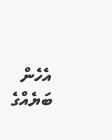އެހެން ބަޔެއްގެ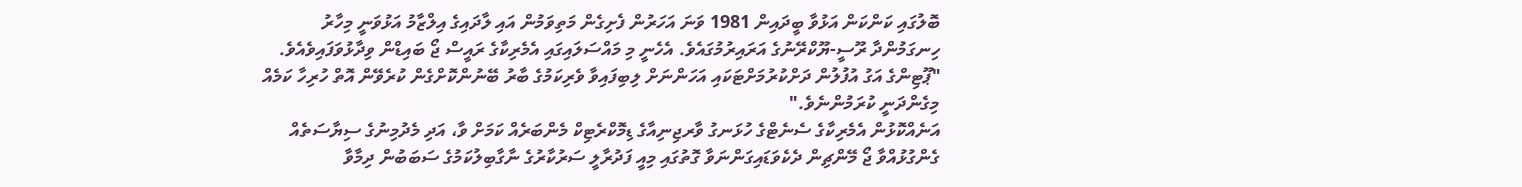ބޮލުގައި ކަންކަން އަޅުވާ ބީދައިން 1981 ވަނަ އަހަރުން ފެށިގެން މަތިވަމުން އައި ލާދައިގެ އިލްޒާމު އަޅުވަނީ މިހާރު ހިނގަމުންދާ ރޫސީ-ޔޫކްރޭނުގެ އަރައިރުމުގައެވެ. އެހެނީ މި މައްސަލައިގައި އެމެރިކާގެ ރައީސް ޖޯ ބައިޑްން ވިދާޅުވަފައިވެއެވެ. "ޕޫޓިންގެ އަގު އުފުލުން ދަށްކުރުމަށްޓަކައި އަހަންނަށް ލިބިފައިވާ ވެރިކަމުގެ ބާރު ބޭނުންކޮށްގެން ކުރެވޭން އޮތް ހުރިހާ ކަމެއް މިގެންދަނީ ކުރަމުންނެވެ."
އަނެއްކޮޅުން އެމެރިކާގެ ސެނެޓްގެ ހުޅަނގު ވާރޖިނިއާގެ ޑިމޮކްރެޓިކް މެންބަރެއް ކަމަށް ވާ، އަދި މެދުމިނުގެ ސިޔާސަތެއް ގެންގުޅުއްވާ ޖޯ މޭންޗިން ދެކެވަޑައިގަންނަވާ ގޮތުގައި މިއީ ފަދުރާލީ ސަރުކާރުގެ ނާގާބިލުކަމުގެ ސަބަބުން ދިމާވާ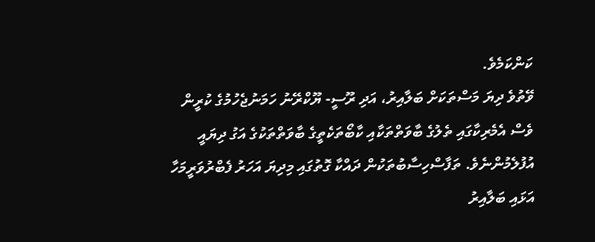ކަންކަމެވެ.
ވޭތުވެ ދިޔަ މަސްތަކަށް ބަލާއިރު، އަދި ރޫސީ- ޔޫކްރޭނު ހަމަނުޖެހުމުގެ ކުރީން ވެސް އެމެރިކާގައި ތެލުގެ ބާވަތްތަކާއި ކާބޯތަކެތީގެ ބާވަތްތަކުގެ އަގު ދިޔައީ އުފުލެމުންނެވެ. ތަފާސްހިސާބުތަކުން ދައްކާ ގޮތުގައި މިދިޔަ އަހަރު ފެބްރުވަރީމަހާ އަޅައި ބަލާއިރު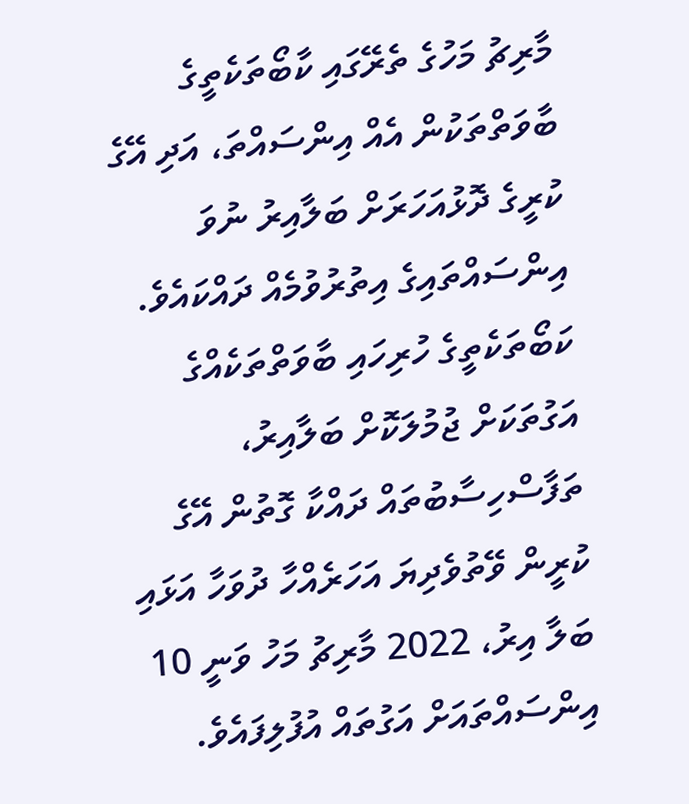މާރިޗު މަހުގެ ތެރޭގައި ކާބޯތަކެތީގެ ބާވަތްތަކުން އެއް އިންސައްތަ، އަދި އޭގެ ކުރީގެ ދޮޅުއަހަރަށް ބަލާއިރު ނުވަ އިންސައްތައިގެ އިތުރުވުމެއް ދައްކައެވެ. ކަބޯތަކެތީގެ ހުރިހައި ބާވަތްތަކެއްގެ އަގުތަކަށް ޖުމުލަކޮށް ބަލާއިރު، ތަފާސްހިސާބުތައް ދައްކާ ގޮތުން އޭގެ ކުރީން ވޭތުވެދިޔަ އަހަރެއްހާ ދުވަހާ އަޅައި ބަލާ އިރު، 2022 މާރިޗު މަހު ވަނީ 10 އިންސައްތައަށް އަގުތައް އުފުލިފައެވެ.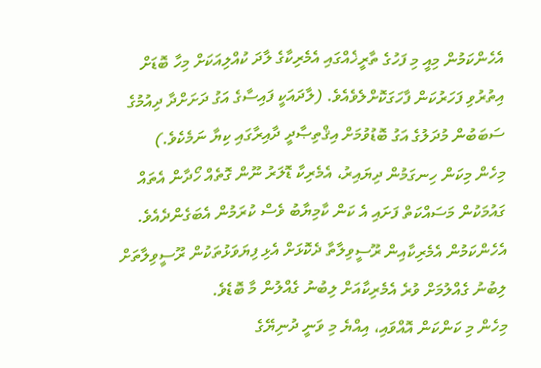އެހެންކަމުން މިއީ މި ފަހުގެ ތާރީޚެއްގައި އެމެރިކާގެ ލާދަ ކުއްލިއަކަށް މިހާ ބޮޑަށް އިތުރުވި ފަހަރުކަން ފާހަގަކޮށްލެވެއެވެ. (ލާދައަކީ ފައިސާގެ އަގު ދަށަށްދާ ދިއުމުގެ ސަބަބުން މުދަލުގެ އަގު ބޮޑުވުމަށް އިޤްތިޞާދީ ދާއިރާގައި ކިޔާ ނަމެކެވެ.)
މިހެން މިކަން ހިނގަމުން ދިޔައިރު، އެމެރިކާ ޑޮލަރު ނޫން ގޮތެއް ހޯދާން އެތައް ގައުމަކުން މަސައްކަތް ފަށައި އެ ކަން ކާމިޔާބު ވެސް ކުރަމުން އެބަގެންދެއެވެ. އެހެންކަމުން އެމެރިކާއިން ރޫސީވިލާތާ ދެކޮޅަށް އެޅި ފިޔަވަޅުތަކުން ރޫސީވިލާތަށް ލިބުނު ގެއްލުމަށް ވުރެ އެމެރިކާއަށް ލިބުނު ގެއްލުން މާ ބޮޑެވެ.
މިހެން މި ކަންކަން އޮއްވައި، އިއްޔެ މި ވަނީ ދުނިޔޭގެ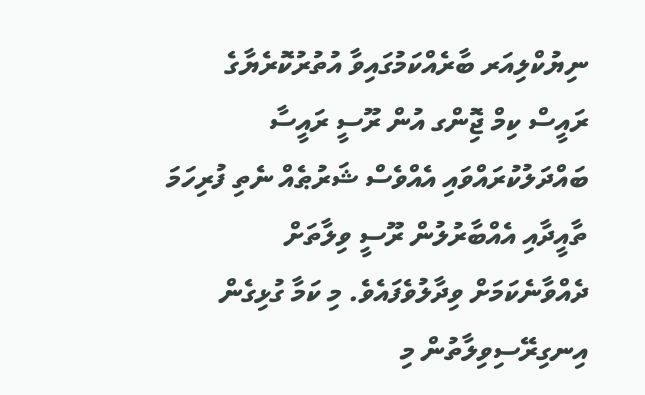ނިޔުކްލިއަރ ބާރެއްކަމުގައިވާ އުތުރުކޮރެޔާގެ ރައީސް ކިމް ޖިޮންގ އުން ރޫސީ ރައީސާ ބައްދަލުކުރައްވައި އެއްވެސް ޝަރުޠެއް ނެތި ފުރިހަމަ ތާއީދާއި އެއްބާރުލުން ރޫސީ ވިލާތަށް ދެއްވާނެކަމަށް ވިދާލުވެފައެވެ. މި ކަމާ ގުޅިގެން އިނގިރޭސިވިލާތުން މި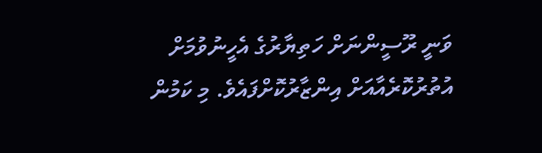ވަނީ ރޫސީންނަށް ހަތިޔާރުގެ އެހީނުވުމަށް އުތުރުކޮރެއާއަށް އިންޒާރުކޮށްފައެވެ. މި ކަމުން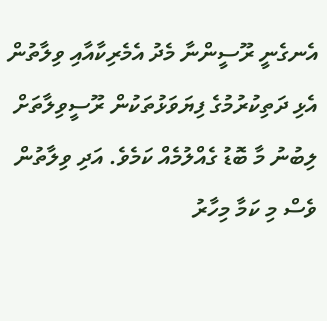އެނގެނީ ރޫސީންނާ މެދު އެމެރިކާއާއި ވިލާތުން އެޅި ދަތިކުރުމުގެ ފިޔަވަޅުތަކުން ރޫސީވިލާތަށް ލިބުނު މާ ބޮޑު ގެއްލުމެއް ކަމެވެ. އަދި ވިލާތުން ވެސް މި ކަމާ މިހާރު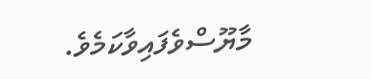މާޔޫސްވެފައިވާކަމެވެ.